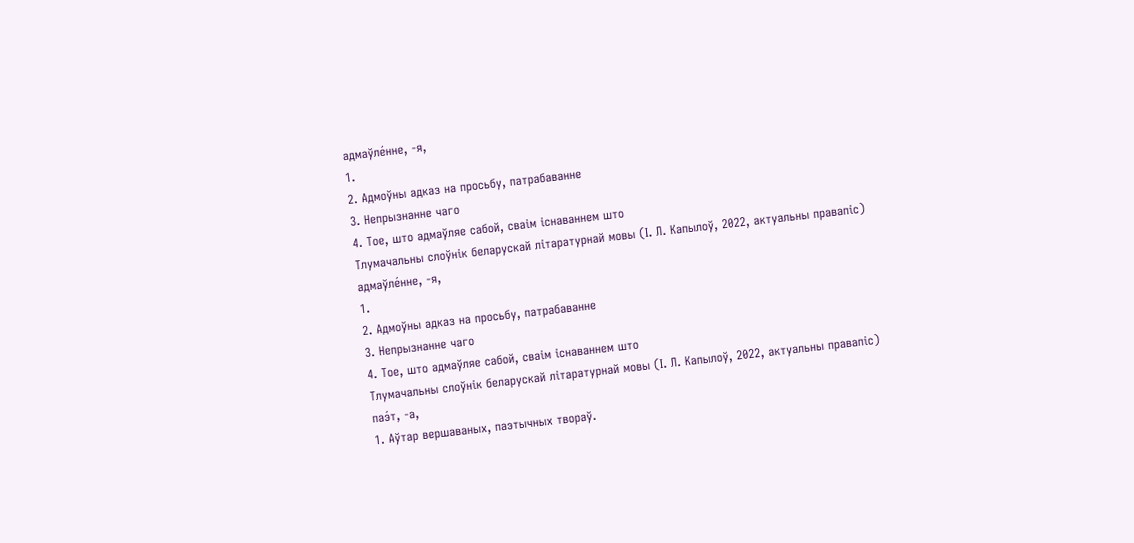адмаўле́нне, -я,
1.
2. Адмоўны адказ на просьбу, патрабаванне
3. Непрызнанне чаго
4. Тое, што адмаўляе сабой, сваім існаваннем што
Тлумачальны слоўнік беларускай літаратурнай мовы (І. Л. Капылоў, 2022, актуальны правапіс)
адмаўле́нне, -я,
1.
2. Адмоўны адказ на просьбу, патрабаванне
3. Непрызнанне чаго
4. Тое, што адмаўляе сабой, сваім існаваннем што
Тлумачальны слоўнік беларускай літаратурнай мовы (І. Л. Капылоў, 2022, актуальны правапіс)
паэ́т, -а,
1. Аўтар вершаваных, паэтычных твораў.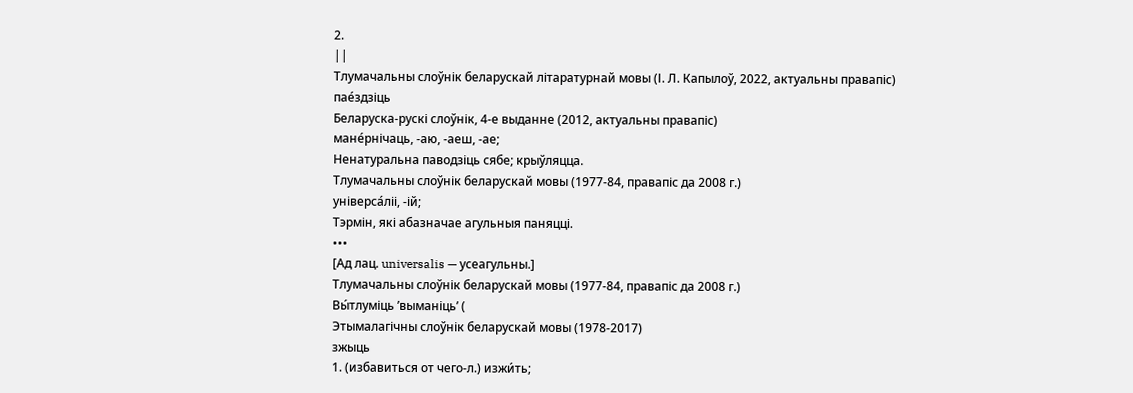2.
||
Тлумачальны слоўнік беларускай літаратурнай мовы (І. Л. Капылоў, 2022, актуальны правапіс)
пае́здзіць
Беларуска-рускі слоўнік, 4-е выданне (2012, актуальны правапіс)
мане́рнічаць, ‑аю, ‑аеш, ‑ае;
Ненатуральна паводзіць сябе; крыўляцца.
Тлумачальны слоўнік беларускай мовы (1977-84, правапіс да 2008 г.)
універса́ліі, ‑ій;
Тэрмін, які абазначае агульныя паняцці.
•••
[Ад лац. universalis — усеагульны.]
Тлумачальны слоўнік беларускай мовы (1977-84, правапіс да 2008 г.)
Вы́тлуміць ’выманіць’ (
Этымалагічны слоўнік беларускай мовы (1978-2017)
зжыць
1. (избавиться от чего-л.) изжи́ть;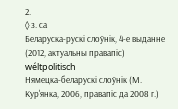2.
◊ з. са
Беларуска-рускі слоўнік, 4-е выданне (2012, актуальны правапіс)
wéltpolitisch
Нямецка-беларускі слоўнік (М. Кур'янка, 2006, правапіс да 2008 г.)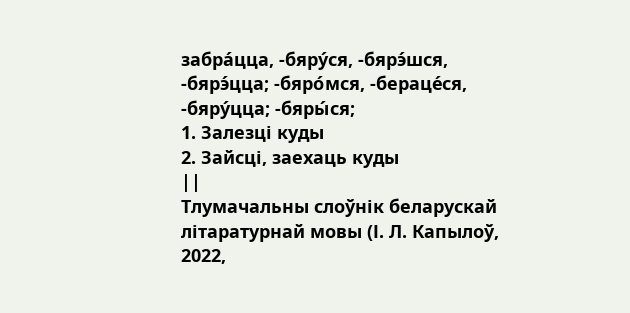забра́цца, -бяру́ся, -бярэ́шся, -бярэ́цца; -бяро́мся, -бераце́ся, -бяру́цца; -бяры́ся;
1. Залезці куды
2. Зайсці, заехаць куды
||
Тлумачальны слоўнік беларускай літаратурнай мовы (І. Л. Капылоў, 2022,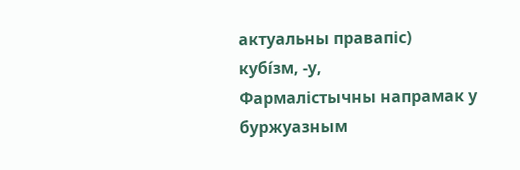актуальны правапіс)
кубі́зм, ‑у,
Фармалістычны напрамак у буржуазным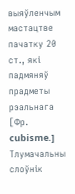выяўленчым мастацтве пачатку 20 ст., які падмяняў прадметы рэальнага
[Фр. cubisme.]
Тлумачальны слоўнік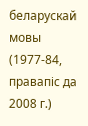беларускай мовы (1977-84, правапіс да 2008 г.)